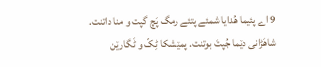9 اے پئیما هُدایا شمئے پتئے رمگ پَچ گپت و منا داتنت.
شاهَڑانی دێما جُپتَ بوتنت. پمێشکا ٹِکّ و ٹَگارێن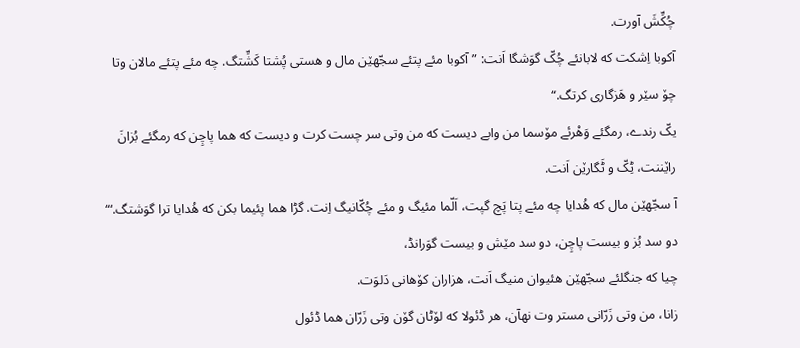چُکِّشَ آورت.
آکوبا اِشکت که لابانئے چُکّ گوَشگا اَنت: ”آکوبا مئے پتئے سجّهێن مال و هستی پُشتا کَشِّتگ. چه مئے پتئے مالان وتا چۆ سێر و هَزگاری کرتگ.“
یکّ رندے، رمگئے وَهْرئے مۆسما من وابے دیست که من وتی سر چست کرت و دیست که هما پاچِن که رمگئے بُزانَ راێننت، ٹِکّ و ٹَگارێن اَنت.
آ سجّهێن مال که هُدایا چه مئے پتا پَچ گپت، اَلّما مئیگ و مئے چُکّانیگ اِنت. گڑا هما پئیما بکن که هُدایا ترا گوَشتگ.‘“
دو سد بُز و بیست پاچِن، دو سد مێش و بیست گوَرانڈ،
چیا که جنگلئے سجّهێن هئیوان منیگ اَنت، هزاران کۆهانی دَلوَت.
زانا، من وتی زَرّانی مستر وت نهآن، هر ڈئولا که لۆٹان گۆن وتی زَرّان هما ڈئول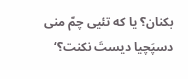بکنان؟ یا که تئیی چمّ منی دسپَچیا دیستَ نکنت؟‘